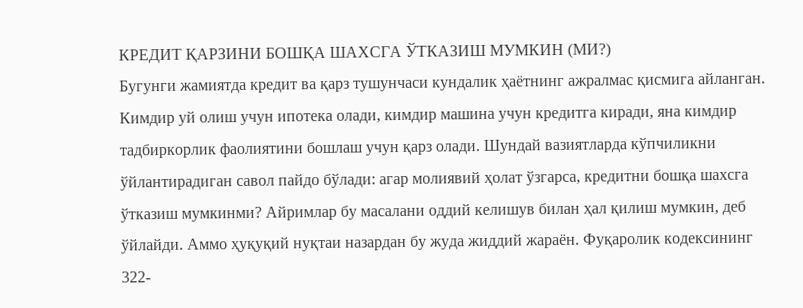КРЕДИТ ҚАРЗИНИ БОШҚА ШАХСГА ЎТКАЗИШ МУМКИН (МИ?)
Бугунги жамиятда кредит ва қарз тушунчаси кундалик ҳаётнинг ажралмас қисмига айланган. Кимдир уй олиш учун ипотека олади, кимдир машина учун кредитга киради, яна кимдир тадбиркорлик фаолиятини бошлаш учун қарз олади. Шундай вазиятларда кўпчиликни ўйлантирадиган савол пайдо бўлади: агар молиявий ҳолат ўзгарса, кредитни бошқа шахсга ўтказиш мумкинми? Айримлар бу масалани оддий келишув билан ҳал қилиш мумкин, деб ўйлайди. Аммо ҳуқуқий нуқтаи назардан бу жуда жиддий жараён. Фуқаролик кодексининг 322-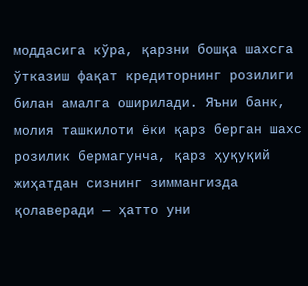моддасига кўра, қарзни бошқа шахсга ўтказиш фақат кредиторнинг розилиги билан амалга оширилади. Яъни банк, молия ташкилоти ёки қарз берган шахс розилик бермагунча, қарз ҳуқуқий жиҳатдан сизнинг зиммангизда қолаверади — ҳатто уни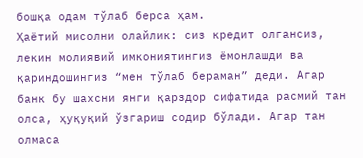бошқа одам тўлаб берса ҳам.
Ҳаётий мисолни олайлик: сиз кредит олгансиз, лекин молиявий имкониятингиз ёмонлашди ва қариндошингиз “мен тўлаб бераман” деди. Агар банк бу шахсни янги қарздор сифатида расмий тан олса, ҳуқуқий ўзгариш содир бўлади. Агар тан олмаса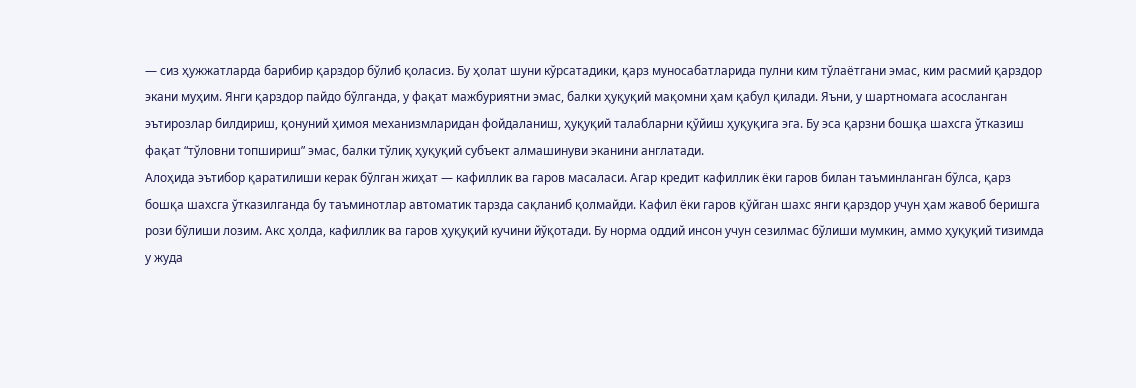— сиз ҳужжатларда барибир қарздор бўлиб қоласиз. Бу ҳолат шуни кўрсатадики, қарз муносабатларида пулни ким тўлаётгани эмас, ким расмий қарздор экани муҳим. Янги қарздор пайдо бўлганда, у фақат мажбуриятни эмас, балки ҳуқуқий мақомни ҳам қабул қилади. Яъни, у шартномага асосланган эътирозлар билдириш, қонуний ҳимоя механизмларидан фойдаланиш, ҳуқуқий талабларни қўйиш ҳуқуқига эга. Бу эса қарзни бошқа шахсга ўтказиш фақат “тўловни топшириш” эмас, балки тўлиқ ҳуқуқий субъект алмашинуви эканини англатади.
Алоҳида эътибор қаратилиши керак бўлган жиҳат — кафиллик ва гаров масаласи. Агар кредит кафиллик ёки гаров билан таъминланган бўлса, қарз бошқа шахсга ўтказилганда бу таъминотлар автоматик тарзда сақланиб қолмайди. Кафил ёки гаров қўйган шахс янги қарздор учун ҳам жавоб беришга рози бўлиши лозим. Акс ҳолда, кафиллик ва гаров ҳуқуқий кучини йўқотади. Бу норма оддий инсон учун сезилмас бўлиши мумкин, аммо ҳуқуқий тизимда у жуда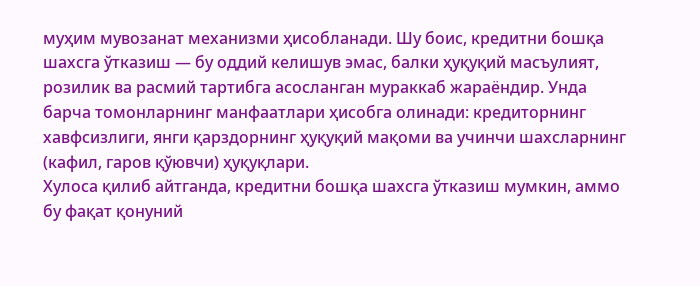муҳим мувозанат механизми ҳисобланади. Шу боис, кредитни бошқа шахсга ўтказиш — бу оддий келишув эмас, балки ҳуқуқий масъулият, розилик ва расмий тартибга асосланган мураккаб жараёндир. Унда барча томонларнинг манфаатлари ҳисобга олинади: кредиторнинг хавфсизлиги, янги қарздорнинг ҳуқуқий мақоми ва учинчи шахсларнинг (кафил, гаров қўювчи) ҳуқуқлари.
Хулоса қилиб айтганда, кредитни бошқа шахсга ўтказиш мумкин, аммо бу фақат қонуний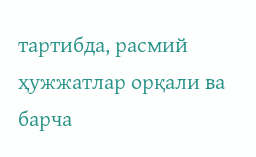тартибда, расмий ҳужжатлар орқали ва барча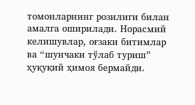томонларнинг розилиги билан амалга оширилади. Норасмий келишувлар, оғзаки битимлар ва “шунчаки тўлаб туриш” ҳуқуқий ҳимоя бермайди.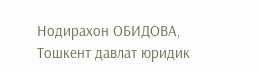Нодирахон ОБИДОВА,
Тошкент давлат юридик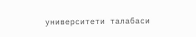университети талабаси